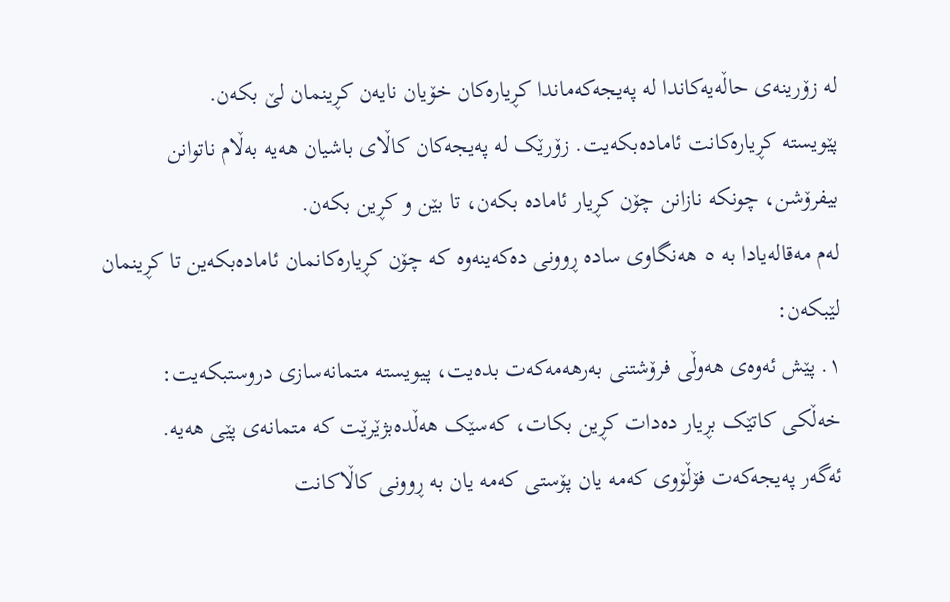لە زۆرینەی حاڵەیەکاندا لە پەیجەکەماندا کڕیارەکان خۆیان نایەن کڕینمان لێ بکەن.
پێویستە کڕیارەکانت ئامادەبکەیت. زۆرێک لە پەیجەکان کاڵای باشیان هەیە بەڵام ناتوانن بیفرۆشن، چونکە نازانن چۆن کڕیار ئامادە بکەن، تا بێن و کڕین بکەن.
لەم مەقالەیادا بە ٥ هەنگاوی سادە ڕوونی دەکەینەوە کە چۆن کڕیارەکانمان ئامادەبکەین تا کڕینمان لێبکەن:
١. پێش ئەوەی هەوڵی فرۆشتنی بەرهەمەکەت بدەیت، پیویستە متمانەسازی دروستبکەیت:
خەڵکی کاتێک بڕیار دەدات کڕین بکات، کەسێک هەڵدەبژێرێت کە متمانەی پێی هەیە.
ئەگەر پەیجەکەت فۆڵۆوی کەمە یان پۆستی کەمە یان بە ڕوونی کاڵاکانت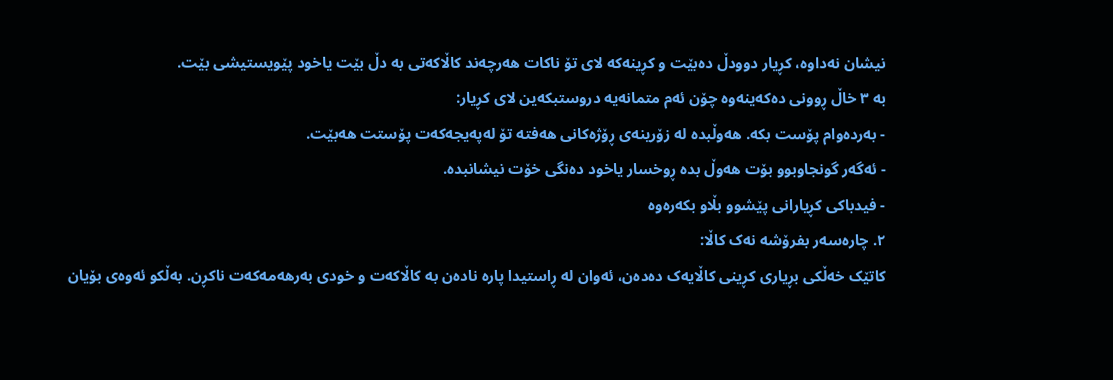نیشان نەداوە، کڕیار دوودڵ دەبێت و کڕینەکە لای تۆ ناکات هەرچەند کاڵاکەتی بە دڵ بێت یاخود پێویستیشی بێت.
بە ٣ خاڵ ڕوونی دەکەینەوە چۆن ئەم متمانەیە دروستبکەین لای کڕیار:
- بەردەوام پۆست بکە. هەوڵبدە لە زۆرینەی ڕۆژەکانی هەفتە تۆ لەپەیجەکەت پۆستت هەبێت.
- ئەگەر گونجاوبوو بۆت هەوڵ بدە ڕوخسار یاخود دەنگی خۆت نیشانبدە.
- فیدباکی کڕیارانی پێشوو بڵاو بکەرەوە
٢. چارەسەر بفرۆشە نەک کاڵا:
کاتێک خەڵکی بڕیاری کڕینی کاڵایەک دەدەن، ئەوان لە ڕاستیدا پارە نادەن بە کاڵاکەت و خودی بەرهەمەکەت ناکڕن. بەڵکو ئەوەی بۆیان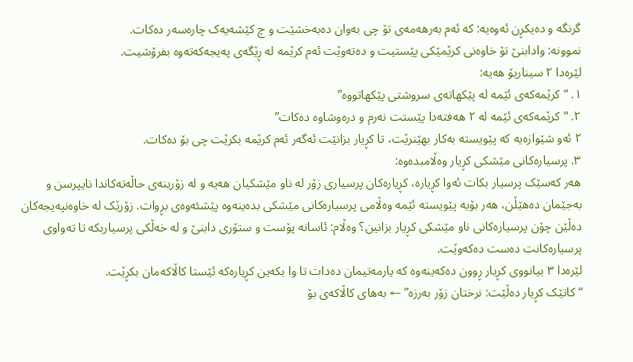گرنگە و دەیکڕن ئەوەیە: کە ئەم بەرهەمەی تۆ چی بەوان دەبەخشێت و چ کێشەیەک چارەسەر دەکات.
نموونە: وادابنێ تۆ خاوەنی کرێمێکی پێستیت و دەتەوێت ئەم کرێمە لە ڕێگەی پەیجەکەتەوە بفرۆشیت.
لێرەدا ٢ سیناریۆ هەیە:
١. “کرێمەکەی ئێمە لە پێکهاتەی سروشتی پێکهاتووە”
٢. “کرێمەکەی ئێمە لە ٢ هەفتەدا پێستت نەرم و درەوشاوە دەکات”
٢ ئەو شێوازەیە کە پێویستە بەکار بهێنرێت، تا کڕیار بزانێت ئەگەر ئەم کرێمە بکرێت چی بۆ دەکات.
٣. پرسیارەکانی مێشکی کڕیار وەڵامبدەوە:
هەر کەسێک پرسیار بکات ئەوا کڕیارە، کڕیارەکان پرسیاری زۆر لە ناو مێشکیان هەیە و لە زۆرینەی حاڵەتەکاندا نایپرسن و بەجێمان دەهێڵن، هەر بۆیە پێویستە ئێمە وەڵامی پرسیارەکانی مێشکی بدەینەوە پێشئەوەی بڕوات. زۆرێک لە خاوەنپەیجەکان دەڵێن چۆن پرسیارەکانی ناو مێشکی کڕیار بزانین؟ وەڵام: ئاسانە پۆست و ستۆری دابنێ و لە خەڵکی پرسیاربکە تا تەواوی پرسیارەکانت دەست دەکەوێت.
لێرەدا ٣ بیانووی کڕیار ڕوون دەکەینەوە کە یارمەتیمان دەدات تا وا بکەین کڕیارەکە ئێستا کاڵاکەمان بکڕێت.
“کاتێک کڕیار دەڵێت: نرختان زۆر بەرزە” ← بەهای کاڵاکەی بۆ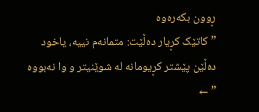ڕوون بکەرەوە
” کاتێک کڕیار دەڵێت: متمانەم نییە، یاخود دەڵێن پێشتر کڕیومانە لە شوێنیتر و وا نەبووە ” ←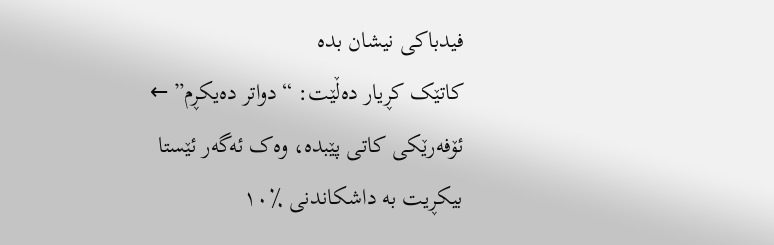فیدباکی نیشان بدە
کاتێک کڕیار دەڵێت: “دواتر دەیکڕم” ← ئۆفەرێکی کاتی پێبدە، وەک ئەگەر ئێستا بیکڕیت بە داشکاندنی ٪١٠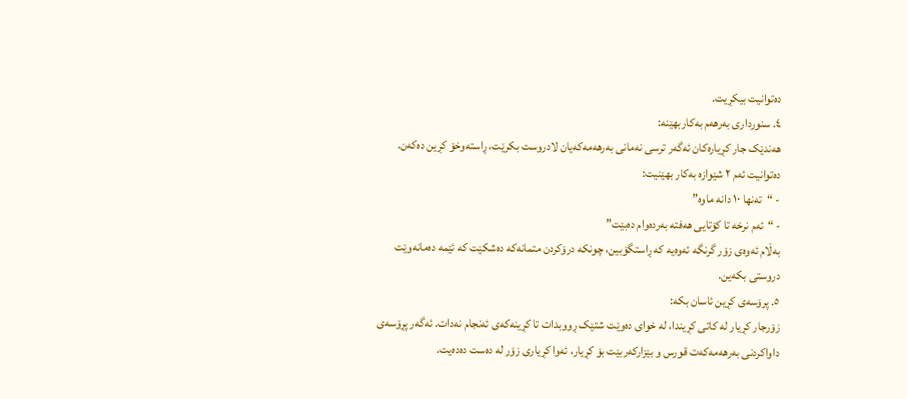دەتوانیت بیکڕیت.
٤. سنورداری بەرهەم بەکاربهێنە:
هەندێک جار کڕیارەکان ئەگەر ترسی نەمانی بەرهەمەکەیان لادروست بکرێت، ڕاستەوخۆ کڕین دەکەن.
دەتوانیت ئەم ٢ شێوازە بەکار بهێنیت:
- “تەنها ١٠ دانە ماوە”
- “ئەم نرخە تا کۆتایی هەفتە بەردەوام دەبێت”
بەڵام ئەوەی زۆر گرنگە ئەوەیە کە ڕاستگۆبین، چونکە درۆکردن متمانەکە دەشکێت کە ئێمە دەمانەوێت دروستی بکەین.
٥. پرۆسەی کڕین ئاسان بکە:
زۆرجار کڕیار لە کاتی کڕیندا، لە خوای دەوێت شتێک ڕووبدات تا کڕینەکەی ئەنجام نەدات. ئەگەر پڕۆسەی داواکردنی بەرهەمەکەت قورس و بێزارکەربێت بۆ کڕیار، ئەوا کڕیاری زۆر لە دەست دەدەیت.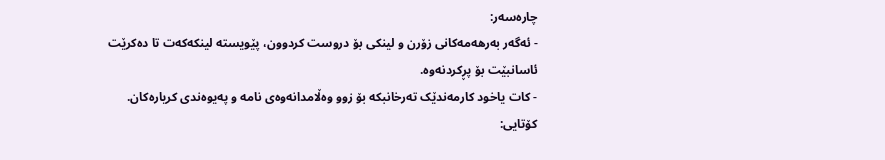چارەسەر:
- ئەگەر بەرهەمەکانی زۆرن و لینکی بۆ دروست کردوون، پێویستە لینکەکەت تا دەکرێت ئاسانبێت بۆ پڕکردنەوە.
- کات یاخود کارمەندێک تەرخانبکە بۆ زوو وەڵامدانەوەی نامە و پەیوەندی کریارەکان.
کۆتایی: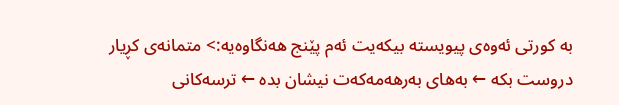بە کورتی ئەوەی پیویستە بیکەیت ئەم پێنج هەنگاوەیە:> متمانەی کڕیار دروست بکە ← بەهای بەرهەمەکەت نیشان بدە ← ترسەکانی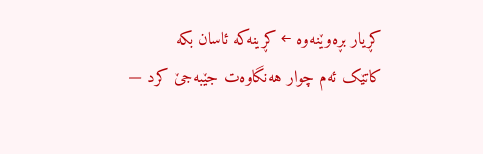کڕیار بڕەوێنەوە ← کڕینەکە ئاسان بکە
کاتێک ئەم چوار هەنگاوەت جێبەجێ کرد —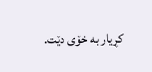کڕیار بە خۆی دێت.